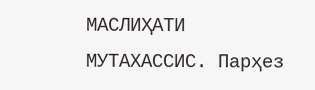МАСЛИҲАТИ МУТАХАССИС. Парҳез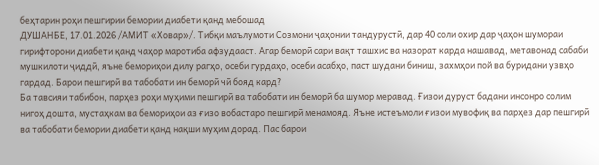беҳтарин роҳи пешгирии бемории диабети қанд мебошад
ДУШАНБЕ, 17.01.2026 /АМИТ «Ховар»/. Тибқи маълумоти Созмони ҷаҳонии тандурустӣ, дар 40 соли охир дар ҷаҳон шумораи гирифторони диабети қанд чаҳор маротиба афзудааст. Агар беморӣ сари вақт ташхис ва назорат карда нашавад, метавонад сабаби мушкилоти ҷиддӣ, яъне бемориҳои дилу рагҳо, осеби гурдаҳо, осеби асабҳо, паст шудани биниш, захмҳои пой ва буридани узвҳо гардад. Барои пешгирӣ ва табобати ин беморӣ чӣ бояд кард?
Ба тавсияи табибон, парҳез роҳи муҳими пешгирӣ ва табобати ин беморӣ ба шумор меравад. Ғизои дуруст бадани инсонро солим нигоҳ дошта, мустаҳкам ва бемориҳои аз ғизо вобастаро пешгирӣ менамояд. Яъне истеъмоли ғизои мувофиқ ва парҳез дар пешгирӣ ва табобати бемории диабети қанд нақши муҳим дорад. Пас барои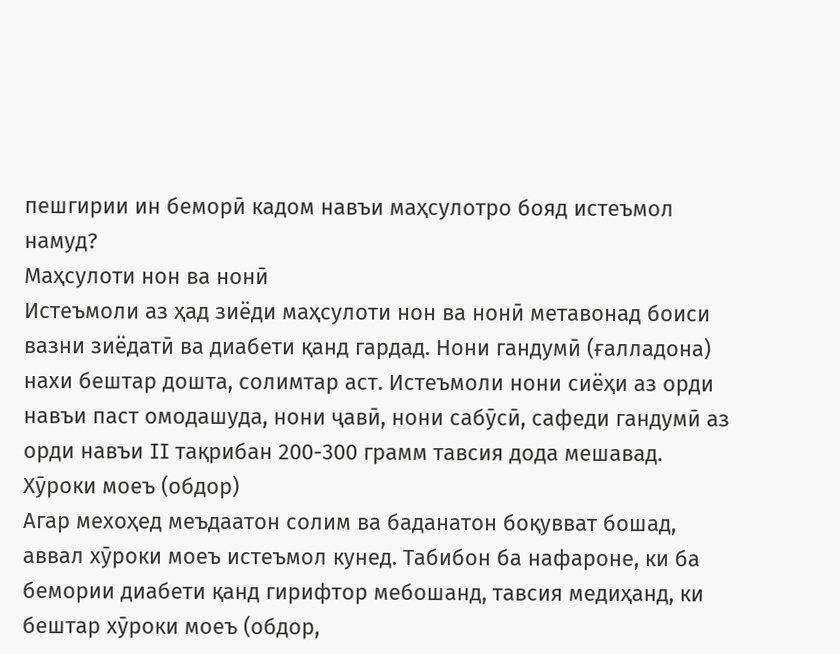пешгирии ин беморӣ кадом навъи маҳсулотро бояд истеъмол намуд?
Маҳсулоти нон ва нонӣ
Истеъмоли аз ҳад зиёди маҳсулоти нон ва нонӣ метавонад боиси вазни зиёдатӣ ва диабети қанд гардад. Нони гандумӣ (ғалладона) нахи бештар дошта, солимтар аст. Истеъмоли нони сиёҳи аз орди навъи паст омодашуда, нони ҷавӣ, нони сабӯсӣ, сафеди гандумӣ аз орди навъи II тақрибан 200-300 грамм тавсия дода мешавад.
Хӯроки моеъ (обдор)
Агар мехоҳед меъдаатон солим ва баданатон боқувват бошад, аввал хӯроки моеъ истеъмол кунед. Табибон ба нафароне, ки ба бемории диабети қанд гирифтор мебошанд, тавсия медиҳанд, ки бештар хӯроки моеъ (обдор,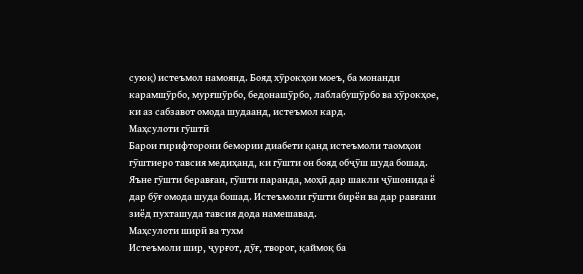суюқ) истеъмол намоянд. Бояд хӯрокҳои моеъ, ба монанди карамшӯрбо, мурғшӯрбо, бедонашӯрбо, лаблабушӯрбо ва хӯрокҳое, ки аз сабзавот омода шудаанд, истеъмол кард.
Маҳсулоти гӯштӣ
Барои гирифторони бемории диабети қанд истеъмоли таомҳои гӯштиеро тавсия медиҳанд, ки гӯшти он бояд обҷӯш шуда бошад. Яъне гӯшти беравған, гӯшти паранда, моҳӣ дар шакли ҷӯшонида ё дар бӯғ омода шуда бошад. Истеъмоли гӯшти бирён ва дар равғани зиёд пухташуда тавсия дода намешавад.
Маҳсулоти ширӣ ва тухм
Истеъмоли шир, ҷурғот, дӯғ, творог, қаймоқ ба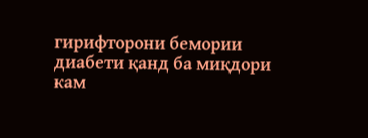гирифторони бемории диабети қанд ба миқдори кам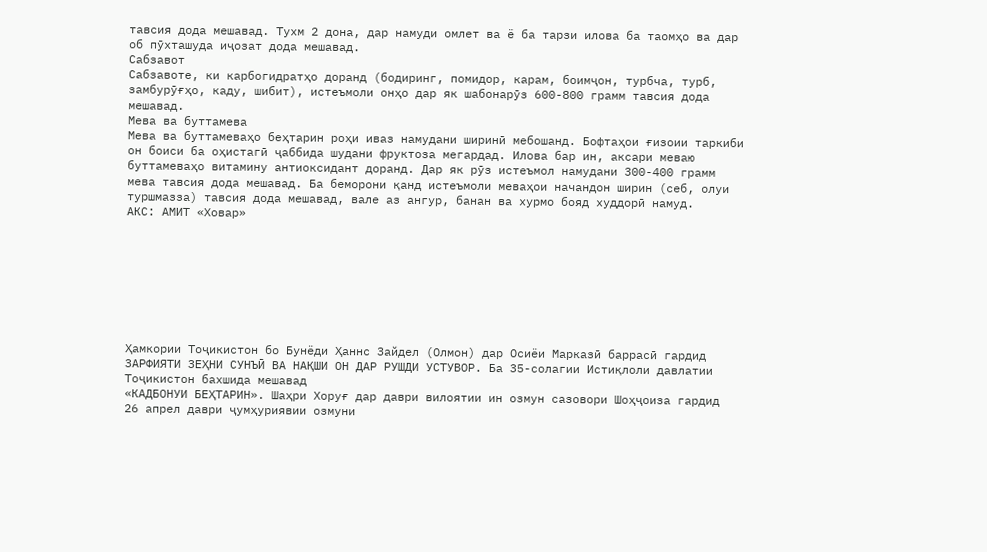тавсия дода мешавад. Тухм 2 дона, дар намуди омлет ва ё ба тарзи илова ба таомҳо ва дар об пӯхташуда иҷозат дода мешавад.
Сабзавот
Сабзавоте, ки карбогидратҳо доранд (бодиринг, помидор, карам, боимҷон, турбча, турб, замбурӯғҳо, каду, шибит), истеъмоли онҳо дар як шабонарӯз 600-800 грамм тавсия дода мешавад.
Мева ва буттамева
Мева ва буттамеваҳо беҳтарин роҳи иваз намудани ширинӣ мебошанд. Бофтаҳои ғизоии таркиби он боиси ба оҳистагӣ ҷаббида шудани фруктоза мегардад. Илова бар ин, аксари меваю буттамеваҳо витамину антиоксидант доранд. Дар як рӯз истеъмол намудани 300-400 грамм мева тавсия дода мешавад. Ба беморони қанд истеъмоли меваҳои начандон ширин (себ, олуи туршмазза) тавсия дода мешавад, вале аз ангур, банан ва хурмо бояд худдорӣ намуд.
АКС: АМИТ «Ховар»








Ҳамкории Тоҷикистон бо Бунёди Ҳаннс Зайдел (Олмон) дар Осиёи Марказӣ баррасӣ гардид
ЗАРФИЯТИ ЗЕҲНИ СУНЪӢ ВА НАҚШИ ОН ДАР РУШДИ УСТУВОР. Ба 35-солагии Истиқлоли давлатии Тоҷикистон бахшида мешавад
«КАДБОНУИ БЕҲТАРИН». Шаҳри Хоруғ дар даври вилоятии ин озмун сазовори Шоҳҷоиза гардид
26 апрел даври ҷумҳуриявии озмуни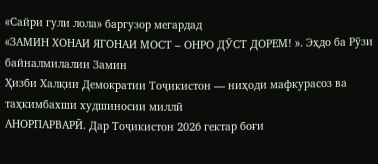«Сайри гули лола» баргузор мегардад
«ЗАМИН ХОНАИ ЯГОНАИ МОСТ – ОНРО ДӮСТ ДОРЕМ! ». Эҳдо ба Рӯзи байналмилалии Замин
Ҳизби Халқии Демократии Тоҷикистон — ниҳоди мафкурасоз ва таҳкимбахши худшиносии миллӣ
АНОРПАРВАРӢ. Дар Тоҷикистон 2026 гектар боғи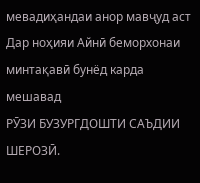мевадиҳандаи анор мавҷуд аст
Дар ноҳияи Айнӣ беморхонаи минтақавӣ бунёд карда мешавад
РӮЗИ БУЗУРГДОШТИ САЪДИИ ШЕРОЗӢ.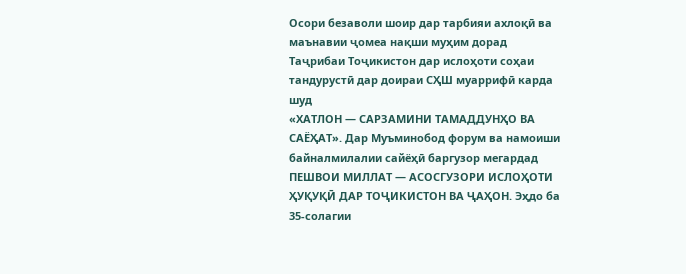Осори безаволи шоир дар тарбияи ахлоқӣ ва маънавии ҷомеа нақши муҳим дорад
Таҷрибаи Тоҷикистон дар ислоҳоти соҳаи тандурустӣ дар доираи СҲШ муаррифӣ карда шуд
«ХАТЛОН — САРЗАМИНИ ТАМАДДУНҲО ВА САЁҲАТ». Дар Муъминобод форум ва намоиши байналмилалии сайёҳӣ баргузор мегардад
ПЕШВОИ МИЛЛАТ — АСОСГУЗОРИ ИСЛОҲОТИ ҲУҚУҚӢ ДАР ТОҶИКИСТОН ВА ҶАҲОН. Эҳдо ба 35-солагии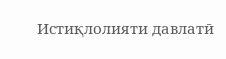Истиқлолияти давлатӣ